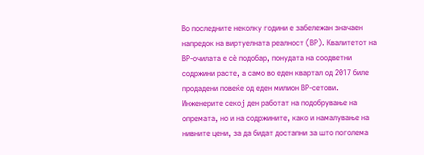Во последните неколку години е забележан значаен напредок на виртуелната реалност (ВР). Квалитетот на ВР-очилата е сè подобар, понудата на соодветни содржини расте, а само во еден квартал од 2017 биле продадени повеќе од еден милион ВР-сетови. Инженерите секој ден работат на подобрување на опремата, но и на содржините, како и намалување на нивните цени, за да бидат достапни за што поголема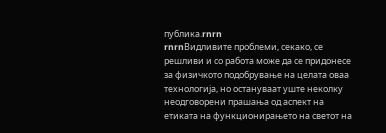публика.rnrn
rnrnВидливите проблеми, секако, се решливи и со работа може да се придонесе за физичкото подобрување на целата оваа технологија, но остануваат уште неколку неодговорени прашања од аспект на етиката на функционирањето на светот на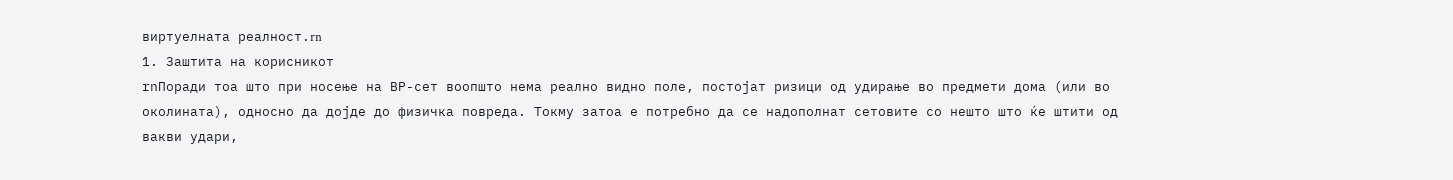виртуелната реалност.rn
1. Заштита на корисникот
rnПоради тоа што при носење на ВР-сет воопшто нема реално видно поле, постојат ризици од удирање во предмети дома (или во околината), односно да дојде до физичка повреда. Токму затоа е потребно да се надополнат сетовите со нешто што ќе штити од вакви удари,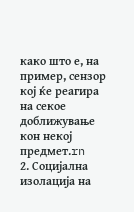како што е, на пример, сензор кој ќе реагира на секое доближување кон некој предмет.rn
2. Социјална изолација на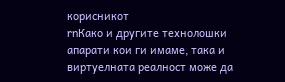корисникот
rnКако и другите технолошки апарати кои ги имаме, така и виртуелната реалност може да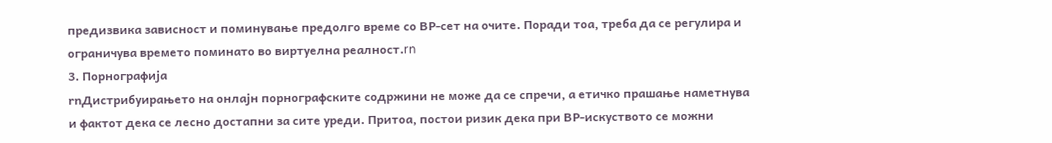предизвика зависност и поминување предолго време со ВР-сет на очите. Поради тоа, треба да се регулира и ограничува времето поминато во виртуелна реалност.rn
3. Порнографија
rnДистрибуирањето на онлајн порнографските содржини не може да се спречи, а етичко прашање наметнува и фактот дека се лесно достапни за сите уреди. Притоа, постои ризик дека при ВР-искуството се можни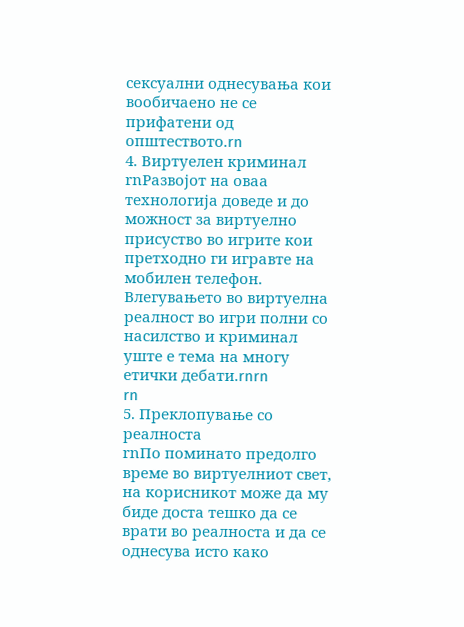сексуални однесувања кои вообичаено не се прифатени од општеството.rn
4. Виртуелен криминал
rnРазвојот на оваа технологија доведе и до можност за виртуелно присуство во игрите кои претходно ги игравте на мобилен телефон. Влегувањето во виртуелна реалност во игри полни со насилство и криминал уште е тема на многу етички дебати.rnrn
rn
5. Преклопување со реалноста
rnПо поминато предолго време во виртуелниот свет, на корисникот може да му биде доста тешко да се врати во реалноста и да се однесува исто како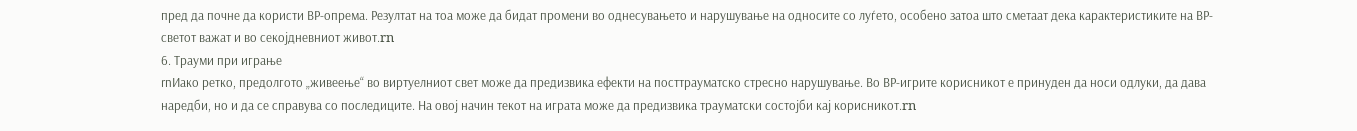пред да почне да користи ВР-опрема. Резултат на тоа може да бидат промени во однесувањето и нарушување на односите со луѓето, особено затоа што сметаат дека карактеристиките на ВР-светот важат и во секојдневниот живот.rn
6. Трауми при играње
rnИако ретко, предолгото „живеење“ во виртуелниот свет може да предизвика ефекти на посттрауматско стресно нарушување. Во ВР-игрите корисникот е принуден да носи одлуки, да дава наредби, но и да се справува со последиците. На овој начин текот на играта може да предизвика трауматски состојби кај корисникот.rn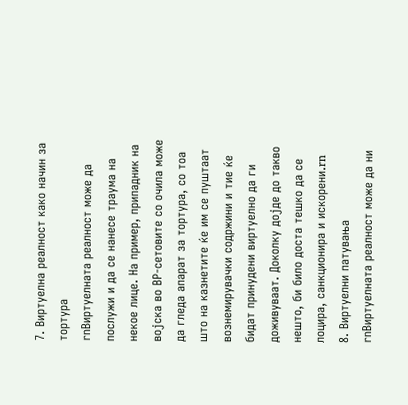7. Виртуелна реалност како начин за тортура
rnВиртуелната реалност може да послужи и да се нанесе траума на некое лице. На пример, припадник на војска во ВР-сетовите со очила може да гледа апарат за тортура, со тоа што на казнетите ќе им се пуштаат вознемирувачки содржини и тие ќе бидат принудени виртуелно да ги доживуваат. Доколку дојде до такво нешто, би било доста тешко да се лоцира, санкционира и искорени.rn
8. Виртуелни патувања
rnВиртуелната реалност може да ни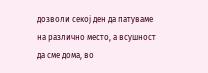дозволи секој ден да патуваме на различно место, а всушност да сме дома, во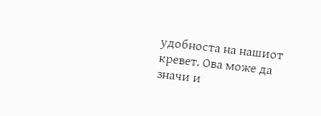удобноста на нашиот кревет. Ова може да значи и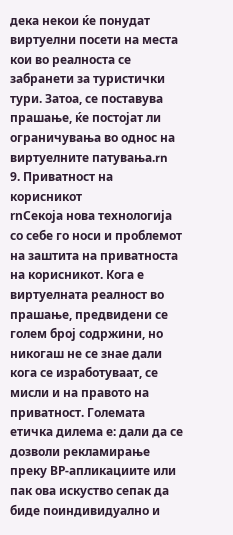дека некои ќе понудат виртуелни посети на места кои во реалноста се забранети за туристички тури. Затоа, се поставува прашање, ќе постојат ли ограничувања во однос на виртуелните патувања.rn
9. Приватност на корисникот
rnСекоја нова технологија со себе го носи и проблемот на заштита на приватноста на корисникот. Кога е виртуелната реалност во прашање, предвидени се голем број содржини, но никогаш не се знае дали кога се изработуваат, се мисли и на правото на приватност. Големата етичка дилема е: дали да се дозволи рекламирање преку ВР-апликациите или пак ова искуство сепак да биде поиндивидуално и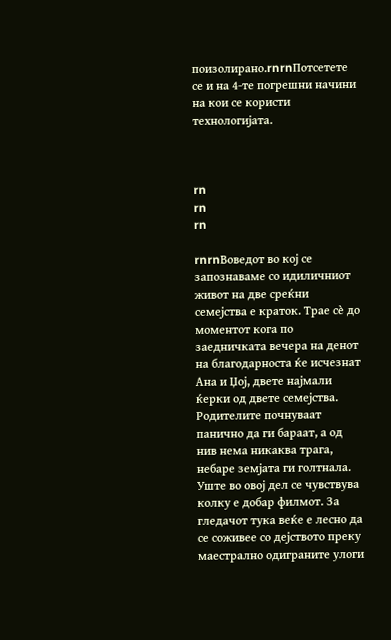поизолирано.rnrnПотсетете се и на 4-те погрешни начини на кои се користи технологијата.



rn
rn
rn

rnrnВоведот во кој се запознаваме со идиличниот живот на две среќни семејства е краток. Трае сè до моментот кога по заедничката вечера на денот на благодарноста ќе исчезнат Ана и Џој, двете најмали ќерки од двете семејства. Родителите почнуваат панично да ги бараат, а од нив нема никаква трага, небаре земјата ги голтнала. Уште во овој дел се чувствува колку е добар филмот. За гледачот тука веќе е лесно да се соживее со дејството преку маестрално одиграните улоги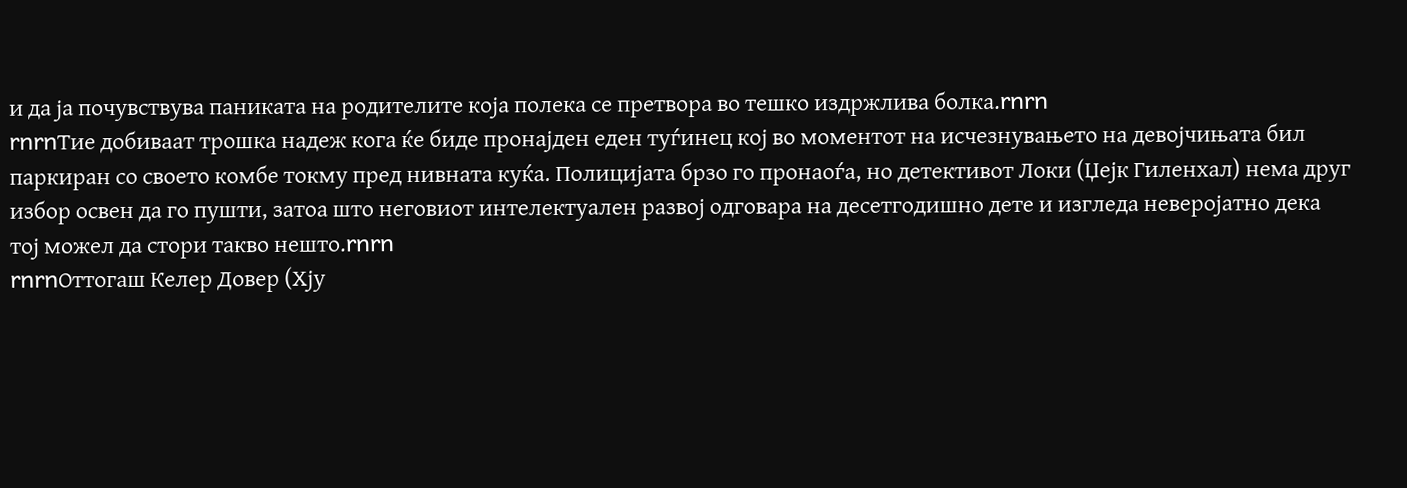и да ја почувствува паниката на родителите која полека се претвора во тешко издржлива болка.rnrn
rnrnТие добиваат трошка надеж кога ќе биде пронајден еден туѓинец кој во моментот на исчезнувањето на девојчињата бил паркиран со своето комбе токму пред нивната куќа. Полицијата брзо го пронаоѓа, но детективот Локи (Џејк Гиленхал) нема друг избор освен да го пушти, затоа што неговиот интелектуален развој одговара на десетгодишно дете и изгледа неверојатно дека тој можел да стори такво нешто.rnrn
rnrnОттогаш Келер Довер (Хју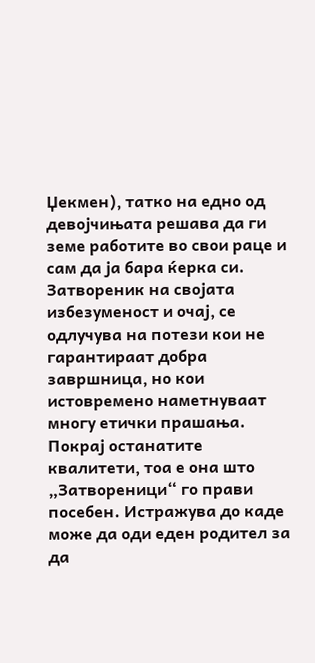Џекмен), татко на едно од девојчињата решава да ги земе работите во свои раце и сам да ја бара ќерка си. Затвореник на својата избезуменост и очај, се одлучува на потези кои не гарантираат добра завршница, но кои истовремено наметнуваат многу етички прашања. Покрај останатите квалитети, тоа е она што „Затвореници“ го прави посебен. Истражува до каде може да оди еден родител за да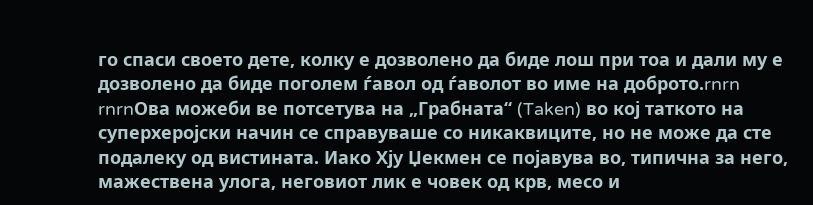го спаси своето дете, колку е дозволено да биде лош при тоа и дали му е дозволено да биде поголем ѓавол од ѓаволот во име на доброто.rnrn
rnrnОва можеби ве потсетува на „Грабната“ (Taken) во кој таткото на суперхеројски начин се справуваше со никаквиците, но не може да сте подалеку од вистината. Иако Хју Џекмен се појавува во, типична за него, мажествена улога, неговиот лик е човек од крв, месо и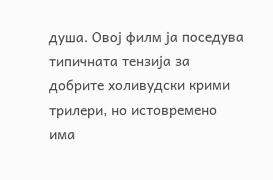душа. Овој филм ја поседува типичната тензија за добрите холивудски крими трилери, но истовремено има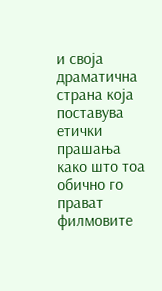и своја драматична страна која поставува етички прашања како што тоа обично го прават филмовите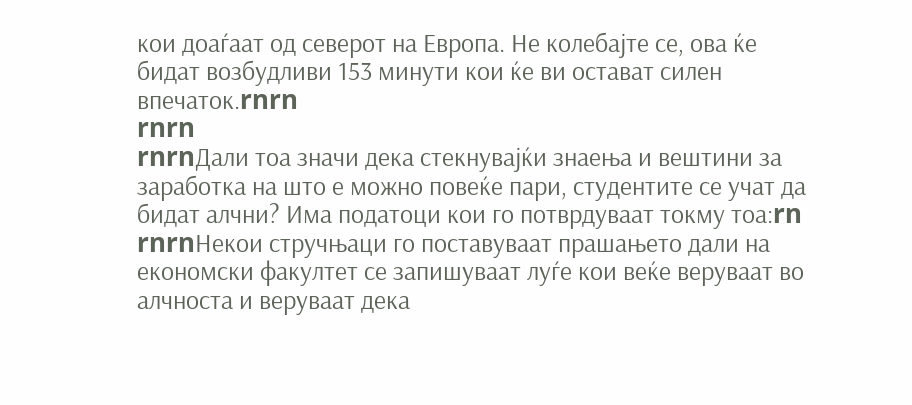кои доаѓаат од северот на Европа. Не колебајте се, ова ќе бидат возбудливи 153 минути кои ќе ви остават силен впечаток.rnrn
rnrn
rnrnДали тоа значи дека стекнувајќи знаења и вештини за заработка на што е можно повеќе пари, студентите се учат да бидат алчни? Има податоци кои го потврдуваат токму тоа:rn
rnrnНекои стручњаци го поставуваат прашањето дали на економски факултет се запишуваат луѓе кои веќе веруваат во алчноста и веруваат дека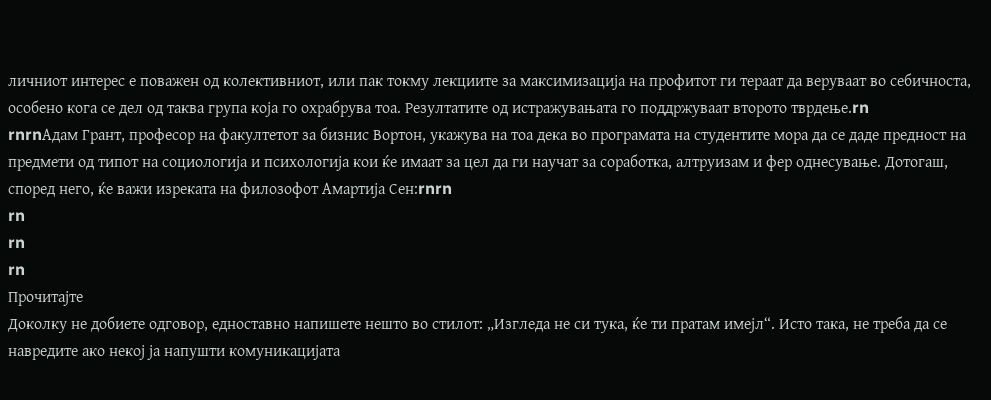личниот интерес е поважен од колективниот, или пак токму лекциите за максимизација на профитот ги тераат да веруваат во себичноста, особено кога се дел од таква група која го охрабрува тоа. Резултатите од истражувањата го поддржуваат второто тврдење.rn
rnrnАдам Грант, професор на факултетот за бизнис Вортон, укажува на тоа дека во програмата на студентите мора да се даде предност на предмети од типот на социологија и психологија кои ќе имаат за цел да ги научат за соработка, алтруизам и фер однесување. Дотогаш, според него, ќе важи изреката на филозофот Амартија Сен:rnrn
rn
rn
rn
Прочитајте
Доколку не добиете одговор, едноставно напишете нешто во стилот: „Изгледа не си тука, ќе ти пратам имејл“. Исто така, не треба да се навредите ако некој ја напушти комуникацијата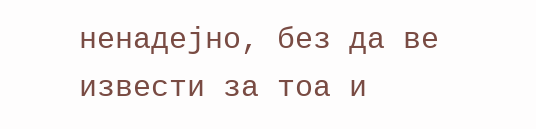ненадејно, без да ве извести за тоа и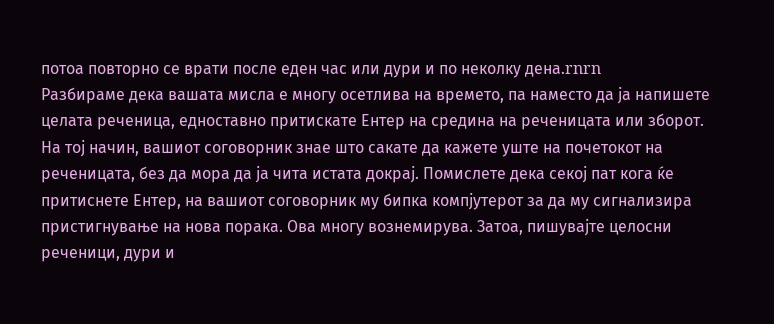потоа повторно се врати после еден час или дури и по неколку дена.rnrn
Разбираме дека вашата мисла е многу осетлива на времето, па наместо да ја напишете целата реченица, едноставно притискате Ентер на средина на реченицата или зборот. На тој начин, вашиот соговорник знае што сакате да кажете уште на почетокот на реченицата, без да мора да ја чита истата докрај. Помислете дека секој пат кога ќе притиснете Eнтер, на вашиот соговорник му бипка компјутерот за да му сигнализира пристигнување на нова порака. Ова многу вознемирува. Затоа, пишувајте целосни реченици, дури и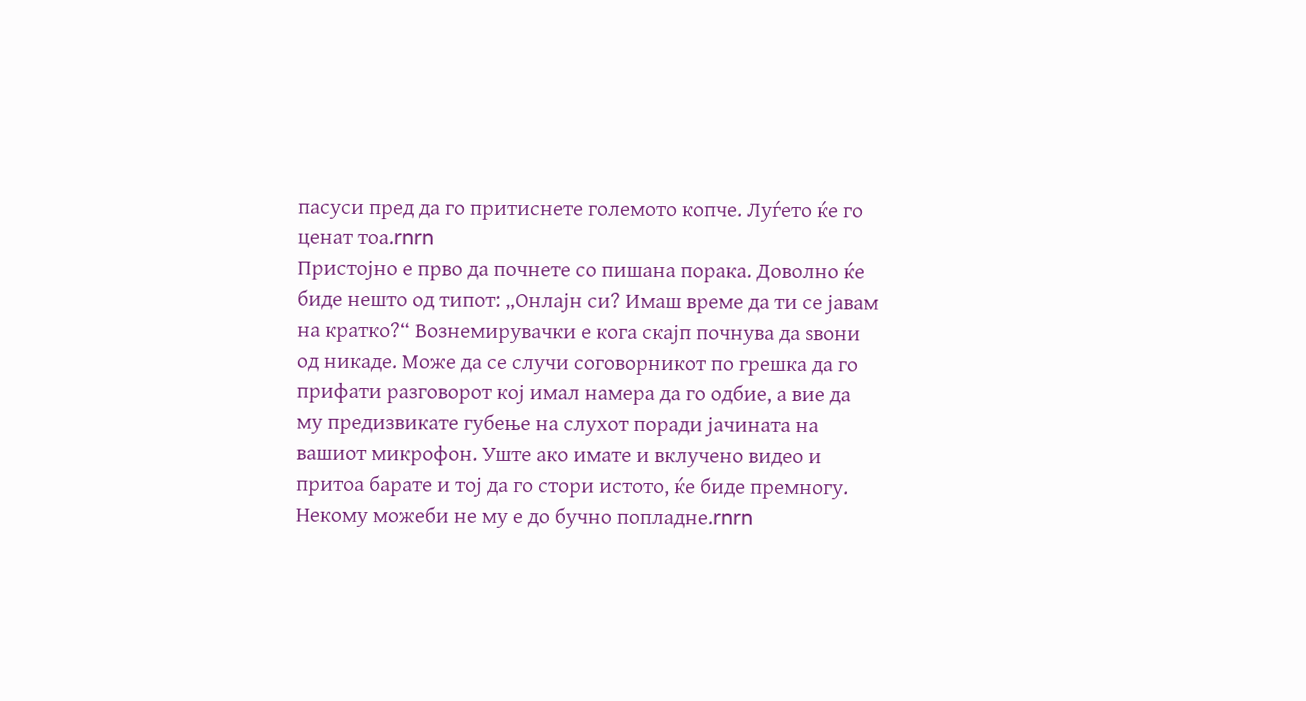пасуси пред да го притиснете големото копче. Луѓето ќе го ценат тоа.rnrn
Пристојно е прво да почнете со пишана порака. Доволно ќе биде нешто од типот: „Онлајн си? Имаш време да ти се јавам на кратко?“ Вознемирувачки е кога скајп почнува да ѕвони од никаде. Може да се случи соговорникот по грешка да го прифати разговорот кој имал намера да го одбие, а вие да му предизвикате губење на слухот поради јачината на вашиот микрофон. Уште ако имате и вклучено видео и притоа барате и тој да го стори истото, ќе биде премногу. Некому можеби не му е до бучно попладне.rnrn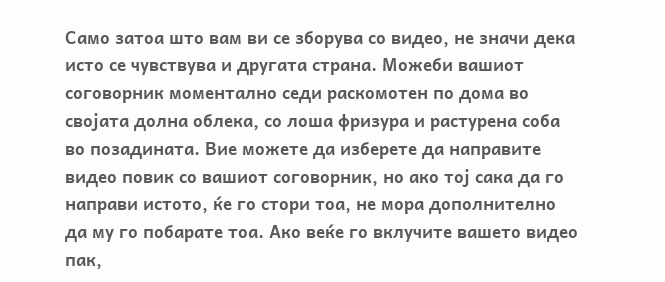Само затоа што вам ви се зборува со видео, не значи дека исто се чувствува и другата страна. Можеби вашиот соговорник моментално седи раскомотен по дома во својата долна облека, со лоша фризура и растурена соба во позадината. Вие можете да изберете да направите видео повик со вашиот соговорник, но ако тој сака да го направи истото, ќе го стори тоа, не мора дополнително да му го побарате тоа. Ако веќе го вклучите вашето видео пак,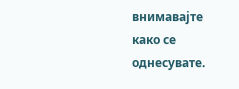внимавајте како се однесувате.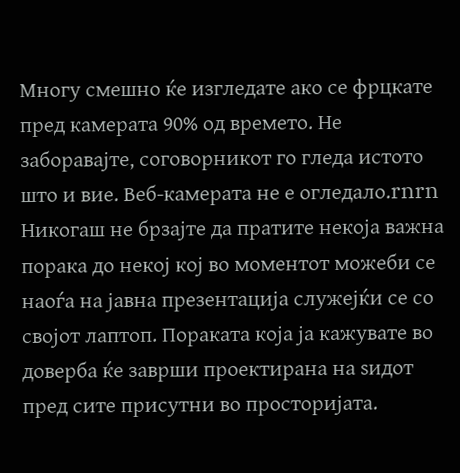Многу смешно ќе изгледате ако се фрцкате пред камерата 90% од времето. Не заборавајте, соговорникот го гледа истото што и вие. Веб-камерата не е огледало.rnrn
Никогаш не брзајте да пратите некоја важна порака до некој кој во моментот можеби се наоѓа на јавна презентација служејќи се со својот лаптоп. Пораката која ја кажувате во доверба ќе заврши проектирана на ѕидот пред сите присутни во просторијата.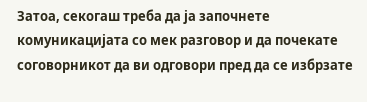Затоа, секогаш треба да ја започнете комуникацијата со мек разговор и да почекате соговорникот да ви одговори пред да се избрзате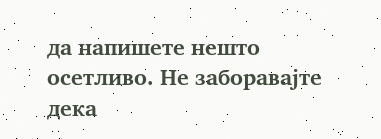да напишете нешто осетливо. Не заборавајте дека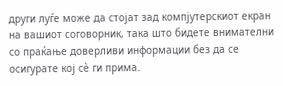други луѓе може да стојат зад компјутерскиот екран на вашиот соговорник, така што бидете внимателни со праќање доверливи информации без да се осигурате кој сѐ ги прима.